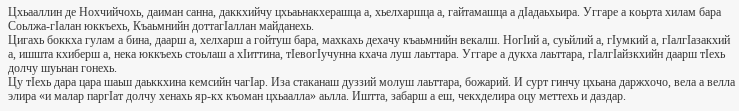Цхьааллин де Нохчийчохь, даиман санна, даккхийчу цхьаьнакхерашца а, хьелхаршца а, гайтамашца а дIадаьхьира. Уггаре а коьрта хилам бара Соьлжа-гIалан юккъехь, Къаьмнийн доттагIаллан майданехь.
Цигахь боккха гулам а бина, даарш а, хелхарш а гойтуш бара, махкахь дехачу къаьмнийн векалш. НогIий а, суьйлий а, гIумкий а, гIалгIазакхий а, ишшта кхиберш а, нека юккъехь стоьлаш а хIиттина, тIевогIучунна кхача луш лаьттара. Уггаре а дукха лаьттара, гIалгIайзкхийн даарш тIехь долчу шуьнан гонехь.
Цу тIехь дара цара шаьш даьккхина кемсийн чагIар. Иза стаканаш дуззий молуш лаьттара, божарий. И сурт гинчу цхьана даржхочо, вела а велла элира «и малар паргIат долчу хенахь яр-кх къоман цхьаалла» аьлла. Иштта, забарш а еш, чекхделира оцу меттехь и даздар.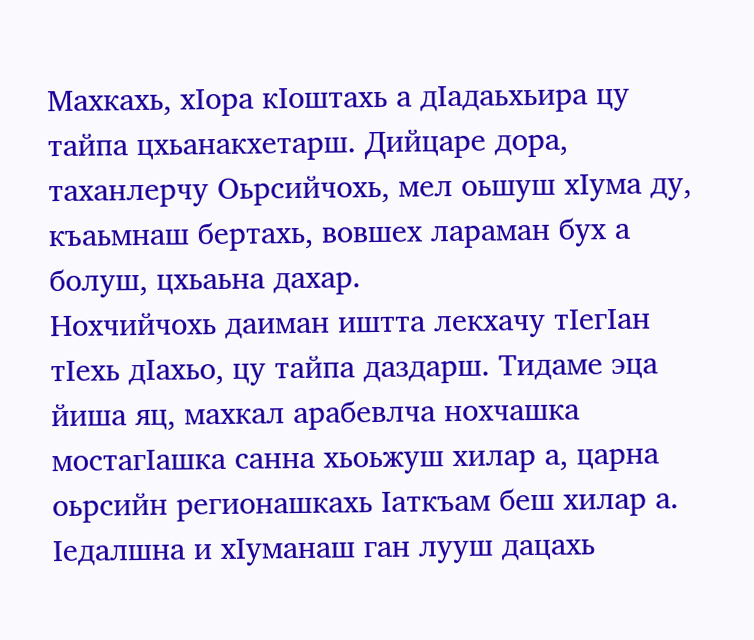Махкахь, хIора кIоштахь а дIадаьхьира цу тайпа цхьанакхетарш. Дийцаре дора, таханлерчу Оьрсийчохь, мел оьшуш хIума ду, къаьмнаш бертахь, вовшех лараман бух а болуш, цхьаьна дахар.
Нохчийчохь даиман иштта лекхачу тIегIан тIехь дIахьо, цу тайпа даздарш. Тидаме эца йиша яц, махкал арабевлча нохчашка мостагIашка санна хьоьжуш хилар а, царна оьрсийн регионашкахь Iаткъам беш хилар а. Iедалшна и хIуманаш ган лууш дацахь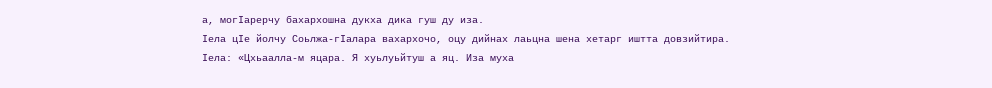а, могIарерчу бахархошна дукха дика гуш ду иза.
Iела цIе йолчу Соьлжа-гIалара вахархочо, оцу дийнах лаьцна шена хетарг иштта довзийтира.
Iела: «Цхьаалла-м яцара. Я хуьлуьйтуш а яц. Иза муха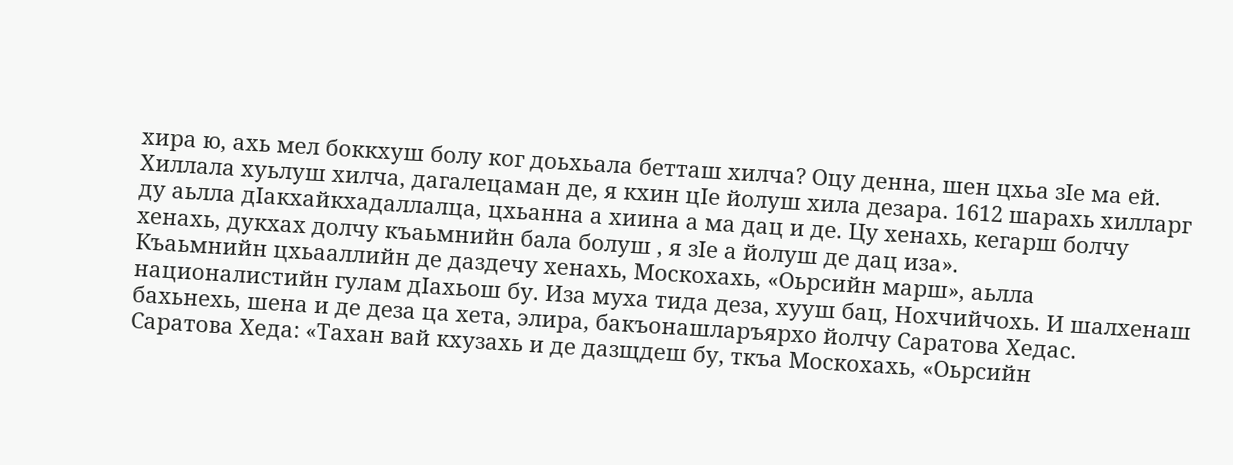хира ю, ахь мел боккхуш болу ког доьхьала бетташ хилча? Оцу денна, шен цхьа зIе ма ей. Хиллала хуьлуш хилча, дагалецаман де, я кхин цIе йолуш хила дезара. 1612 шарахь хилларг ду аьлла дIакхайкхадаллалца, цхьанна а хиина а ма дац и де. Цу хенахь, кегарш болчу хенахь, дукхах долчу къаьмнийн бала болуш , я зIе а йолуш де дац иза».
Къаьмнийн цхьааллийн де даздечу хенахь, Москохахь, «Оьрсийн марш», аьлла националистийн гулам дIахьош бу. Иза муха тида деза, хууш бац, Нохчийчохь. И шалхенаш бахьнехь, шена и де деза ца хета, элира, бакъонашларъярхо йолчу Саратова Хедас.
Саратова Хеда: «Тахан вай кхузахь и де дазщдеш бу, ткъа Москохахь, «Оьрсийн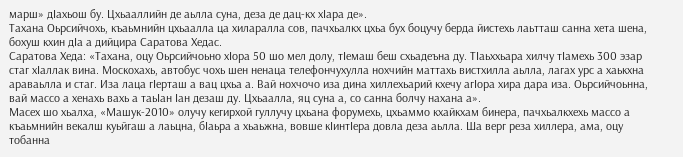марш» дIахьош бу. Цхьааллийн де аьлла суна, деза де дац-кх хIара де».
Тахана Оьрсийчохь, къаьмнийн цхьаалла ца хиларалла сов, пачхьалкх цхьа бух боцучу берда йистехь лаьтташ санна хета шена, бохуш кхин дIа а дийцира Саратова Хедас.
Саратова Хеда: «Тахана, оцу Оьрсийчоьно хIора 50 шо мел долу, тIемаш беш схьадеъна ду. ТIаьххьара хилчу тIамехь 300 эзар стаг хIаллак вина. Москохахь, автобус чохь шен ненаца телефончухулла нохчийн маттахь вистхилла аьлла, лагах урс а хаькхна араваьлла и стаг. Иза лаца гIерташ а вац цхьа а. Вай нохчочо иза дина хиллехьарий кхечу агIора хира дара иза. Оьрсийчоьнна, вай массо а хенахь вахь а таьIан Iан дезаш ду. Цхьаалла, яц суна а, со санна болчу нахана а».
Масех шо хьалха, «Машук-2010» олучу кегирхой гуллучу цхьана форумехь, цхьаммо кхайкхам бинера, пачхьалкхехь массо а къаьмнийн векалш куьйгаш а лаьцна, бIаьра а хьаьжна, вовше кIинтIера довла деза аьлла. Ша верг реза хиллера, ама, оцу тобанна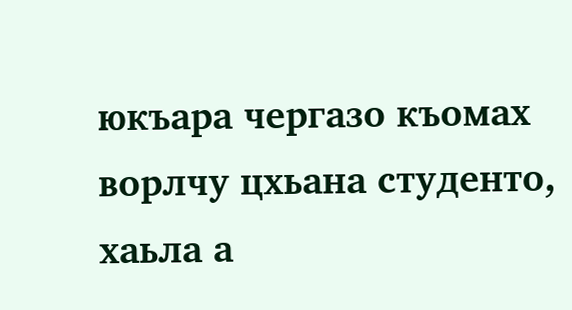юкъара чергазо къомах ворлчу цхьана студенто, хаьла а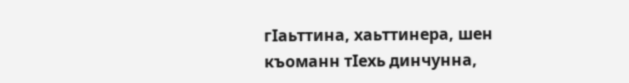гIаьттина, хаьттинера, шен къоманн тIехь динчунна,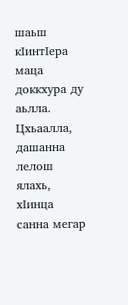шаьш кIинтIера маца доккхура ду аьлла.
Цхьаалла, дашанна лелош ялахь, хIинца санна мегар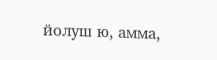йолуш ю, амма,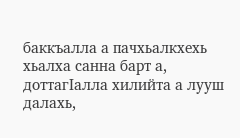баккъалла а пачхьалкхехь хьалха санна барт а, доттагIалла хилийта а лууш далахь,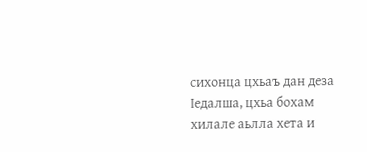сихонца цхьаъ дан деза Iедалша, цхьа бохам хилале аьлла хета и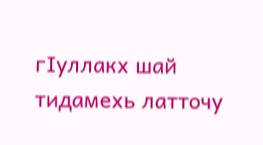гIуллакх шай тидамехь латточу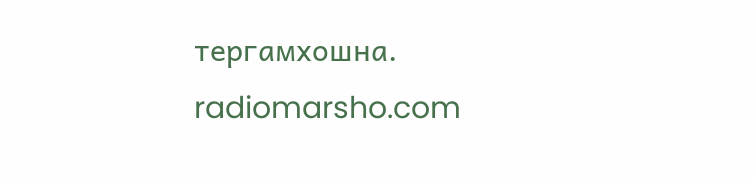тергамхошна.
radiomarsho.com